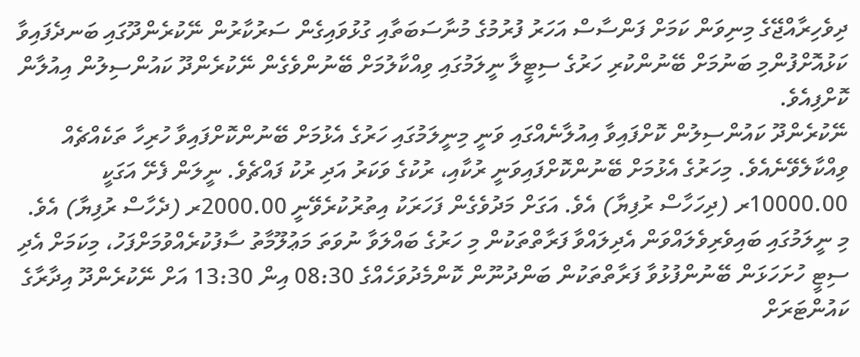ދިވެހިރާއްޖޭގެ މިނިވަން ކަމަށް ފަންސާސް އަހަރު ފުރުމުގެ މުނާސަބަތާއި ގުޅުވައިގެން ސަރުކާރުން ނޭކުރެންދޫގައި ބަނދެފައިވާ ކަޅުއޮށްފުންމި ބަނުމަށް ބޭނުންކުރި ހަރުގެ ސިޓީލާ ނީލަމުގައި ވިއްކާލުމަށް ބޭނުންވެގެން ނޭކުރެންދޫ ކައުންސިލުން އިއުލާން ކޮށްފިއެވެ.
ނޭކުރެންދޫ ކައުންސިލުން ކޮށްފައިވާ އިއުލާނެއްގައި ވަނީ މިނީލަމުގައި ހަރުގެ އެޅުމަށް ބޭނުންކޮށްފައިވާ ހުރިހާ ތަކެއްޗެއް ވިއްކާލެވޭނެއެވެ. މިހަރުގެ އެޅުމަށް ބޭނުންކޮށްފައިވަނީ ރުކާއި، ރުކުގެ ވަކަރު އަދި ރުކު ފައްޗެވެ. ނީލަން ފެށޭ އަގަކީ 10000.00ރ (ދިހަހާސް ރުފިޔާ) އެވެ. އަގަށް މަދުވެގެން ފަހަރަކު އިތުރުކުރެވޭނީ 2000.00ރ (ދެހާސް ރުފިޔާ) އެވެ.
މި ނީލަމުގައި ބައިވެރިވެލައްވަން އެދިލައްވާ ފަރާތްތަކުން މި ހަރުގެ ބައްލަވާ ނުވަތަ މަޢުލޫމާތު ސާފުކުރެއްވުމަށްފަހު، މިކަމަށް އެދި ސިޓީ ހުށަހަޅަން ބޭނުންފުޅުވާ ފަރާތްތަކުން ބަންދުނޫން ކޮންމެދުވަހެއްގެ 08:30 އިން 13:30 އަށް ނޭކުރެންދޫ އިދާރާގެ ކައުންޓަރަށް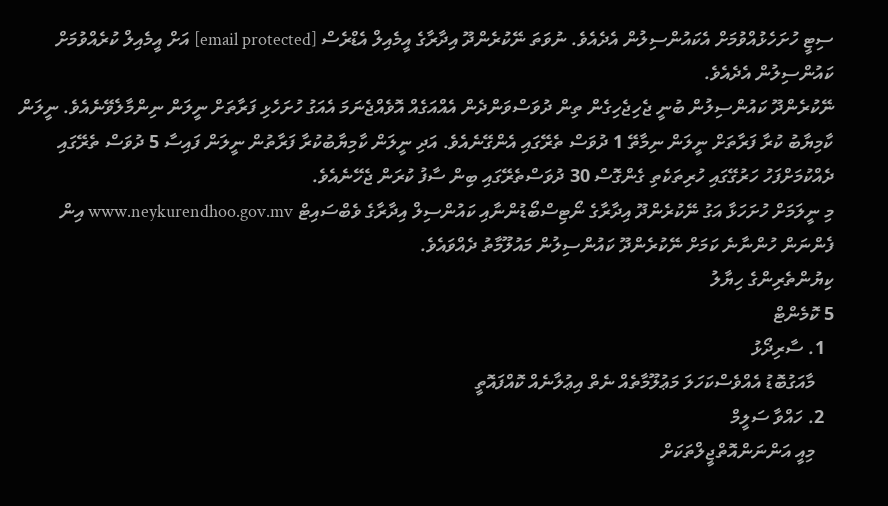ސިޓީ ހުށަހެޅުއްވުމަށް އެކައުންސިލުން އެދެއެވެ. ނުވަތަ ނޭކުރެންދޫ އިދާރާގެ އީމެއިލް އެޑްރެސް [email protected] އަށް އީމެއިލް ކުރެއްވުމަށް ކައުންސިލުން އެދެއެވެ.
ނޭކުރެންދޫ ކައުންސިލުން ބުނީ ޖެހިޖެހިގެން ތިން ދުވަސްވަންދެން އެއްއަގެއް އޮވެއްޖެނަމަ އެއަގު ހުށަހެޅި ފަރާތަށް ނީލަން ނިންމާލެވޭނެއެވެ. ނީލަން ކާމިޔާބު ކުރާ ފަރާތަށް ނީލަން ނިމާތޭ 1 ދުވަސް ތެރޭގައި އެންގޭނެއެވެ. އަދި ނީލަން ކާމިޔާބުކުރާ ފަރާތުން ނީލަން ފައިސާ 5 ދުވަސް ތެރޭގައި ދެއްކުމަށްފަހު ހަރުގޭގައި ހުރިތަކެތި ގެންގޮސް 30 ދުވަސްތެރޭގައި ބިން ސާފު ކުރަން ޖެހޭނެއެވެ.
މި ނީލަމަށް ހުށަހަޅާ އަގު ނޭކުރެންދޫ އިދާރާގެ ނޯޓިސްބޯޑުންނާއި ކައުންސިލް އިދާރާގެ ވެބްސައިޓް www.neykurendhoo.gov.mv އިން ފެންނަން ހުންނާނެ ކަމަށް ނޭކުރެންދޫ ކައުންސިލުން މައުލޫމާތު ދެއްވައެވެ.
ކިޔުންތެރިންގެ ހިޔާލު
5 ކޮމެންޓް
  1. ސާރިދޯޅު
    މާއަގުބޮޑު އެއްވެސްކަހަލަ މަޢުލޫމާތެއް ނެތް އިޢުލާނެއް ކޮއްފައޮތީ
  2. ހައްވާ ސަލީމް
    މިއީ އަންނަންއޮތްޖީލްތަކަށް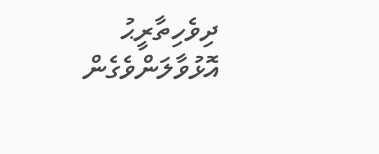ދިވެހިތާރީޙު އޮޅުވާލަންވެގެން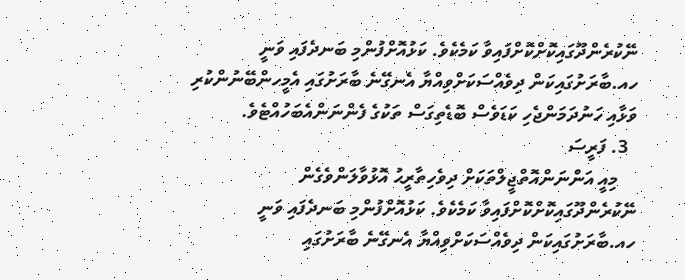ނޭކުރެންދޫގައިކޮށްކޮށްފައިވާ ކަމެކެވެ. ކަޅުއޮށްފުންމި ބަނދެފައި ވަނީ ހއ.ބާރަށުގައިކަން ދިވެއްސަކަށްވިއްޔާ އެނގޭނެ ބާރަށުގައި އެމީހންބޭނުންކުރި ވަޅާއި ހަނުދަމަންޖެހި ކަޑަވެސް ބޮޑެތިގަސް ތަކުގެ ފެންނަންއެބަހުއްޓެވެ.
  3. ފަރީސަ
    މިއީ އަންނަންއޮތްޖީލްތަކަށް ދިވެހިތާރީޙު އޮޅުވާލަންވެގެން ނޭކުރެންދޫގައިކޮށްކޮށްފައިވާ ކަމެކެވެ. ކަޅުއޮށްފުންމި ބަނދެފައި ވަނީ ހއ.ބާރަށުގައިކަން ދިވެއްސަކަށްވިއްޔާ އެނގޭނެ ބާރަށުގައި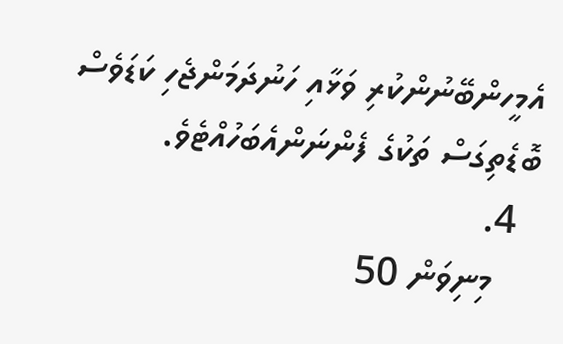އެމީހންބޭނުންކުރި ވަޅާއި ހަނުދަމަންޖެހި ކަޑަވެސް ބޮޑެތިގަސް ތަކުގެ ފެންނަންއެބަހުއްޓެވެ.
  4.
    މިނިވަން 50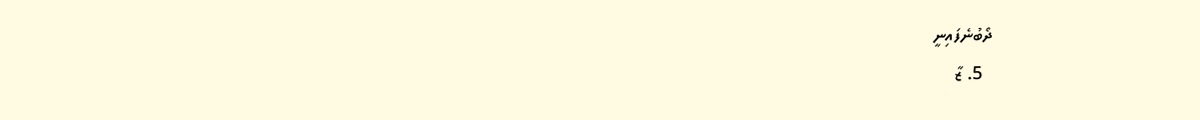ދޯބުނެފައިނީ
  5. ޒާ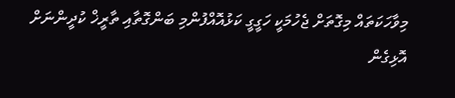މިވާހަކަތައް މިގޮތަށް ޖެހުމަކީ ހަގީގީ ކަޅުއޮއްފުންމި ބަންގޮތާއި ތާރީޚް ކުދީންނަށް އޮޅިގެން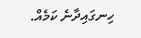ހިނގައިދާނެ ކަމެއް.